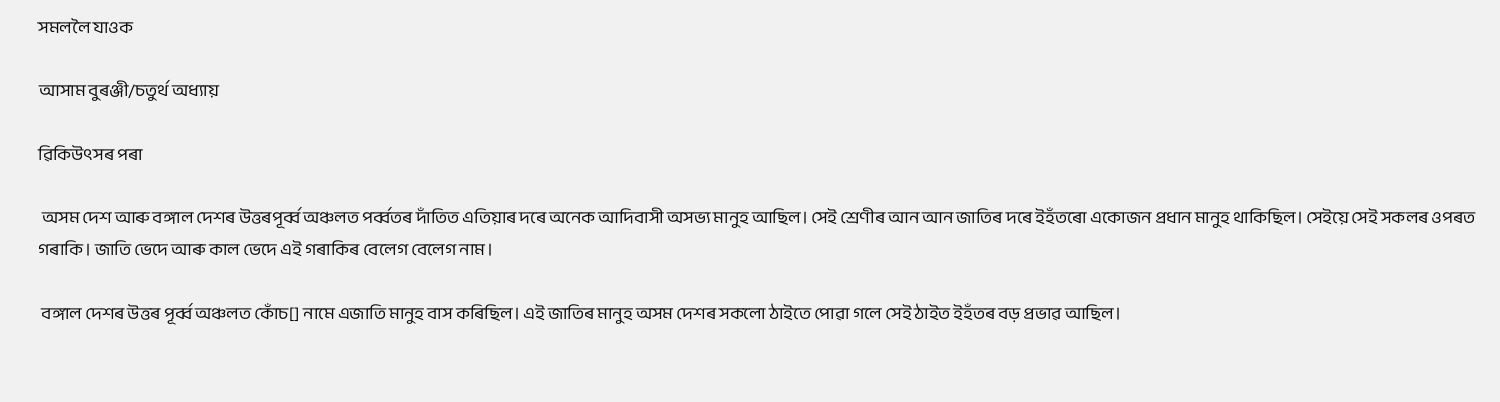সমললৈ যাওক

আসাম বুৰঞ্জী/চতুৰ্থ অধ্যায়

ৱিকিউৎসৰ পৰা

 অসম দেশ আৰু বঙ্গাল দেশৰ উত্তৰপূৰ্ব্ব অঞ্চলত পৰ্ব্বতৰ দাঁতিত এতিয়াৰ দৰে অনেক আদিবাসী অসভ্য মানুহ আছিল। সেই শ্ৰেণীৰ আন আন জাতিৰ দৰে ইহঁতৰো একোজন প্ৰধান মানুহ থাকিছিল। সেইয়ে সেই সকলৰ ওপৰত গৰাকি। জাতি ভেদে আৰু কাল ভেদে এই গৰাকিৰ বেলেগ বেলেগ নাম।

 বঙ্গাল দেশৰ উত্তৰ পূৰ্ব্ব অঞ্চলত কোঁচ[] নামে এজাতি মানুহ বাস কৰিছিল। এই জাতিৰ মানুহ অসম দেশৰ সকলো ঠাইতে পোৱা গলে সেই ঠাইত ইহঁতৰ বড় প্ৰভাৱ আছিল।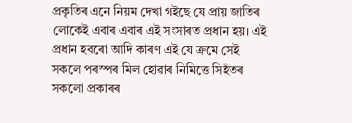প্ৰকৃতিৰ এনে নিয়ম দেখা গইছে যে প্ৰায় জাতিৰ লোকেই এবাৰ এবাৰ এই সংসাৰত প্ৰধান হয়। এই প্ৰধান হবৰো আদি কাৰণ এই যে ক্ৰমে সেই সকলে পৰস্পৰ মিল হোৱাৰ নিমিত্তে সিহঁতৰ সকলো প্ৰকাৰৰ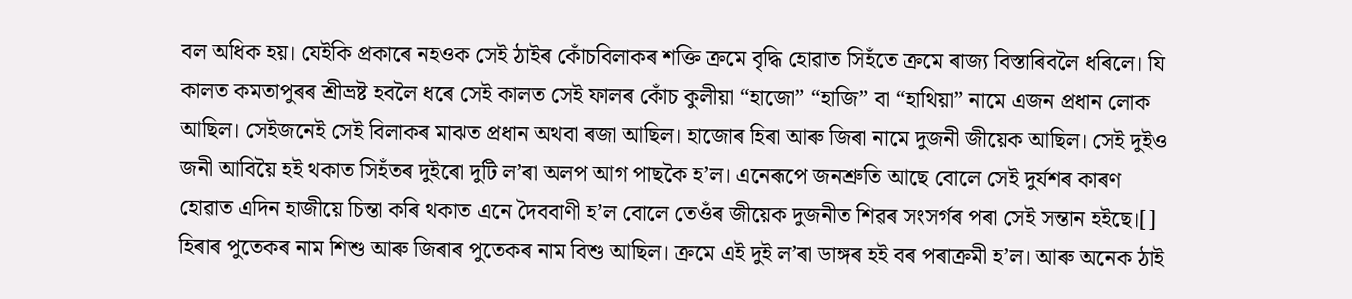বল অধিক হয়। যেইকি প্ৰকাৰে নহওক সেই ঠাইৰ কোঁচবিলাকৰ শক্তি ক্ৰমে বৃদ্ধি হোৱাত সিহঁতে ক্ৰমে ৰাজ্য বিস্তাৰিবলৈ ধৰিলে। যি কালত কমতাপুৰৰ শ্ৰীভ্ৰষ্ট হবলৈ ধৰে সেই কালত সেই ফালৰ কোঁচ কুলীয়া “হাজো” “হাজি” বা “হাথিয়া” নামে এজন প্ৰধান লোক আছিল। সেইজনেই সেই বিলাকৰ মাঝত প্ৰধান অথবা ৰজা আছিল। হাজোৰ হিৰা আৰু জিৰা নামে দুজনী জীয়েক আছিল। সেই দুইও জনী আবিয়ৈ হই থকাত সিহঁতৰ দুইৰো দুটি ল’ৰা অলপ আগ পাছকৈ হ’ল। এনেৰূপে জনশ্ৰুতি আছে বোলে সেই দুৰ্যশৰ কাৰণ হোৱাত এদিন হাজীয়ে চিন্তা কৰি থকাত এনে দৈববাণী হ’ল বোলে তেওঁৰ জীয়েক দুজনীত শিৱৰ সংসৰ্গৰ পৰা সেই সন্তান হইছে।[] হিৰাৰ পুতেকৰ নাম শিশু আৰু জিৰাৰ পুতেকৰ নাম বিশু আছিল। ক্ৰমে এই দুই ল’ৰা ডাঙ্গৰ হই বৰ পৰাক্ৰমী হ’ল। আৰু অনেক ঠাই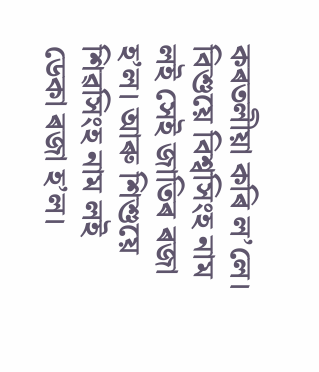কৰতলীয়া কৰি ল’লে। বিশুয়ে বিশ্বসিংহ নাম লই সেই জাতিৰ ৰজা হ’ল। আৰু শিশুয়ে শিৱসিংহ নাম লই ডেকা ৰজা হ’ল।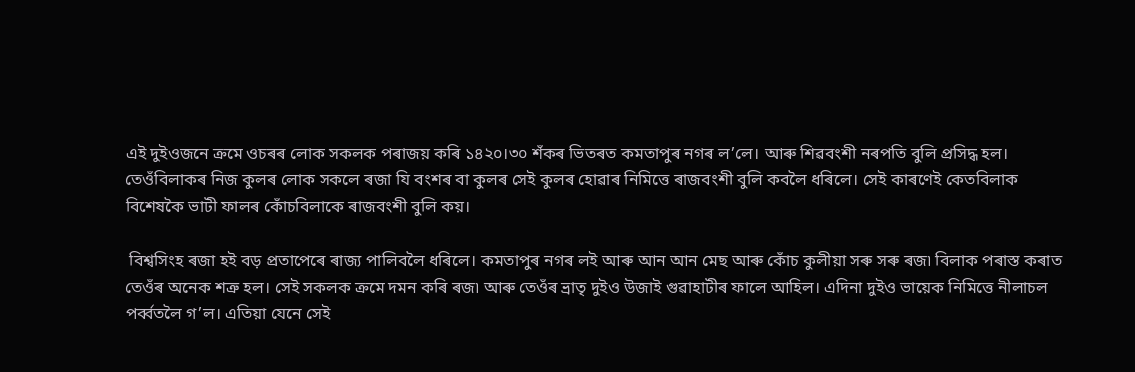এই দুইওজনে ক্ৰমে ওচৰৰ লোক সকলক পৰাজয় কৰি ১৪২০।৩০ শঁকৰ ভিতৰত কমতাপুৰ নগৰ ল’লে। আৰু শিৱবংশী নৰপতি বুলি প্ৰসিদ্ধ হল। তেওঁবিলাকৰ নিজ কুলৰ লোক সকলে ৰজা যি বংশৰ বা কুলৰ সেই কুলৰ হোৱাৰ নিমিত্তে ৰাজবংশী বুলি কবলৈ ধৰিলে। সেই কাৰণেই কেতবিলাক বিশেষকৈ ভাটী ফালৰ কোঁচবিলাকে ৰাজবংশী বুলি কয়।

 বিশ্বসিংহ ৰজা হই বড় প্ৰতাপেৰে ৰাজ্য পালিবলৈ ধৰিলে। কমতাপুৰ নগৰ লই আৰু আন আন মেছ আৰু কোঁচ কুলীয়া সৰু সৰু ৰজ৷ বিলাক পৰাস্ত কৰাত তেওঁৰ অনেক শত্ৰু হল। সেই সকলক ক্ৰমে দমন কৰি ৰজ৷ আৰু তেওঁৰ ভ্ৰাতৃ দুইও উজাই গুৱাহাটীৰ ফালে আহিল। এদিনা দুইও ভায়েক নিমিত্তে নীলাচল পৰ্ব্বতলৈ গ’ল। এতিয়া যেনে সেই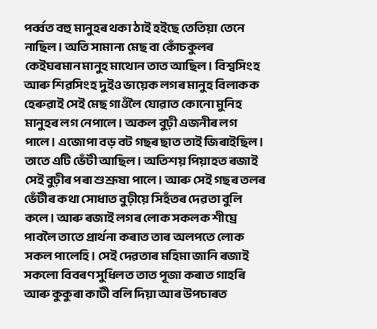পৰ্ব্বত বহু মানুহৰ থকা ঠাই হইছে তেতিয়া তেনে নাছিল। অতি সামান্য মেছ বা কোঁচকুলৰ কেইঘৰমান মানুহ মাথোন তাত আছিল। বিশ্বসিংহ আৰু শিৱসিংহ দুইও ভায়েক লগৰ মানুহ বিলাকক হেৰুৱাই সেই মেছ গাওঁলৈ যোৱাত কোনো মুনিহ মানুহৰ লগ নেপালে। অকল বুঢ়ী এজনীৰ লগ পালে। এজোপা বড় বট গছৰ ছাত তাই জিৰাইছিল। তাতে এটি ভেঁটী আছিল। অতিশয় পিয়াহত ৰজাই সেই বুঢ়ীৰ পৰা শুশ্ৰূষা পালে। আৰু সেই গছৰ তলৰ ভেঁটীৰ কথা সোধাত বুঢ়ীয়ে সিহঁতৰ দেৱতা বুলি কলে। আৰু ৰজাই লগৰ লোক সকলক শীঘ্ৰে পাবলৈ তাতে প্ৰাৰ্থনা কৰাত তাৰ অলপতে লোক সকল পালেহি। সেই দেৱতাৰ মহিমা জানি ৰজাই সকলো বিবৰণ সুধিলত তাত পূজা কৰাত গাহৰি আৰু কুকুৰা কাটী বলি দিয়া আৰ উপচাৰত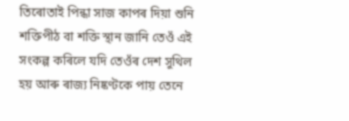তিৰোতাই পিন্ধা সাজ কাপৰ দিয়া শুনি শক্তিপীঠ বা শক্তি স্থান জানি তেওঁ এই সংকল্প কৰিলে যদি তেওঁৰ দেশ সুথিল হয় আৰু ৰাজ্য নিষ্কণ্টকে পায় তেনে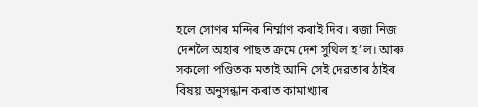হলে সোণৰ মন্দিৰ নিৰ্ম্মাণ কৰাই দিব। ৰজা নিজ দেশলৈ অহাৰ পাছত ক্ৰমে দেশ সুথিল হ’ল। আৰু সকলো পণ্ডিতক মতাই আনি সেই দেৱতাৰ ঠাইৰ বিষয় অনুসন্ধান কৰাত কামাখ্যাৰ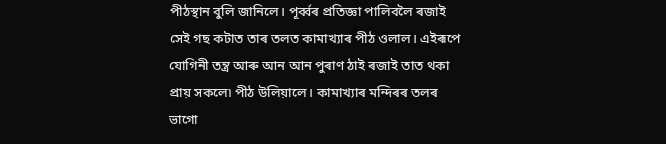পীঠস্থান বুলি জানিলে। পূৰ্ব্বৰ প্ৰতিজ্ঞা পালিবলৈ ৰজাই সেই গছ কটাত তাৰ তলত কামাখ্যাৰ পীঠ ওলাল। এইৰূপে যোগিনী তন্ত্ৰ আৰু আন আন পুৰাণ ঠাই ৰজাই তাত থকা প্ৰায় সকলে৷ পীঠ উলিয়ালে। কামাখ্যাৰ মন্দিৰৰ তলৰ ভাগো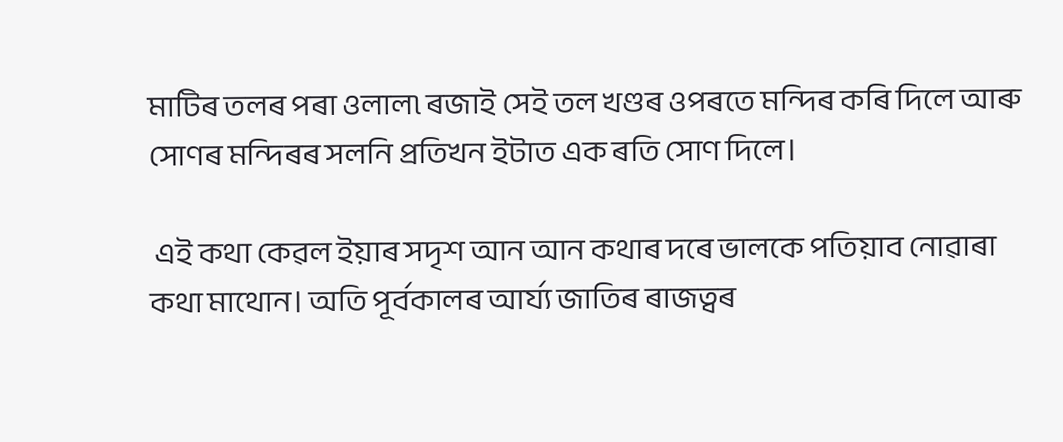মাটিৰ তলৰ পৰা ওলাল৷ ৰজাই সেই তল খণ্ডৰ ওপৰতে মন্দিৰ কৰি দিলে আৰু সোণৰ মন্দিৰৰ সলনি প্ৰতিখন ইটাত এক ৰতি সোণ দিলে।

 এই কথা কেৱল ইয়াৰ সদৃশ আন আন কথাৰ দৰে ভালকে পতিয়াব নোৱাৰা কথা মাথোন। অতি পূৰ্বকালৰ আৰ্য্য জাতিৰ ৰাজত্বৰ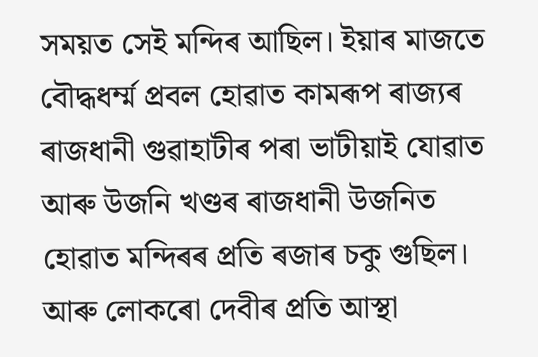সময়ত সেই মন্দিৰ আছিল। ইয়াৰ মাজতে বৌদ্ধধৰ্ম্ম প্ৰবল হোৱাত কামৰূপ ৰাজ্যৰ ৰাজধানী গুৱাহাটীৰ পৰা ভাটীয়াই যোৱাত আৰু উজনি খণ্ডৰ ৰাজধানী উজনিত হোৱাত মন্দিৰৰ প্ৰতি ৰজাৰ চকু গুছিল। আৰু লোকৰো দেবীৰ প্ৰতি আস্থা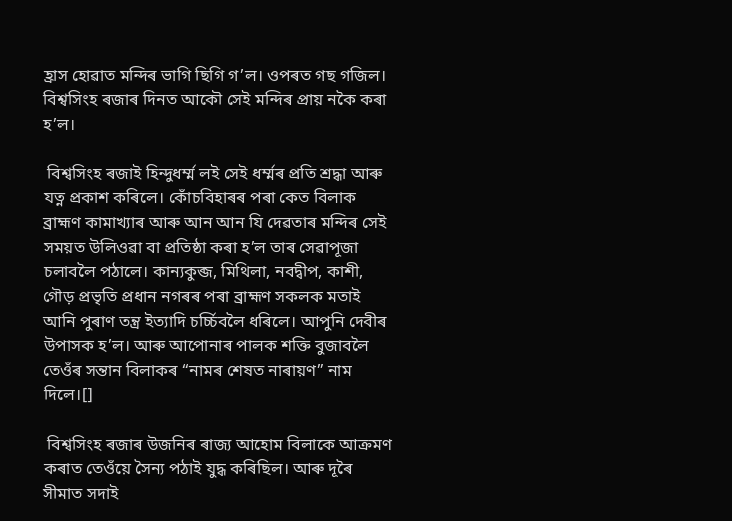হ্ৰাস হোৱাত মন্দিৰ ভাগি ছিগি গ’ল। ওপৰত গছ গজিল। বিশ্বসিংহ ৰজাৰ দিনত আকৌ সেই মন্দিৰ প্ৰায় নকৈ কৰা হ’ল।

 বিশ্বসিংহ ৰজাই হিন্দুধৰ্ম্ম লই সেই ধৰ্ম্মৰ প্ৰতি শ্ৰদ্ধা আৰু যত্ন প্ৰকাশ কৰিলে। কোঁচবিহাৰৰ পৰা কেত বিলাক ব্ৰাহ্মণ কামাখ্যাৰ আৰু আন আন যি দেৱতাৰ মন্দিৰ সেই সময়ত উলিওৱা বা প্ৰতিষ্ঠা কৰা হ’ল তাৰ সেৱাপূজা চলাবলৈ পঠালে। কান্যকুব্জ, মিথিলা, নবদ্বীপ, কাশী, গৌড় প্ৰভৃতি প্ৰধান নগৰৰ পৰা ব্ৰাহ্মণ সকলক মতাই আনি পুৰাণ তন্ত্ৰ ইত্যাদি চৰ্চ্চিবলৈ ধৰিলে। আপুনি দেবীৰ উপাসক হ’ল। আৰু আপোনাৰ পালক শক্তি বুজাবলৈ তেওঁৰ সন্তান বিলাকৰ “নামৰ শেষত নাৰায়ণ” নাম দিলে।[]

 বিশ্বসিংহ ৰজাৰ উজনিৰ ৰাজ্য আহোম বিলাকে আক্ৰমণ কৰাত তেওঁয়ে সৈন্য পঠাই যুদ্ধ কৰিছিল। আৰু দূৰৈ সীমাত সদাই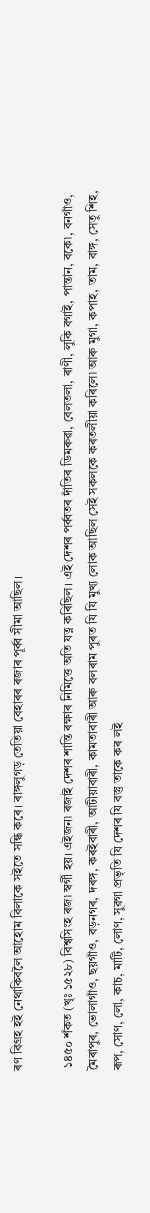ৰণ বিগ্ৰহ হই নেথাকিবলৈ আহোম বিলাকে সইতে সন্ধি কৰে। ৰাঙ্গলুগড় তেতিয়া বেহাৰৰ ৰজাৰ পূৰ্ব্ব সীমা আছিল।

 ১৪৫০ শঁকত (খৃঃ ১৫২৮) বিশ্বসিংহ ৰজ৷ স্বৰ্গী হয়। এইজন৷ ৰজাই দেশৰ শান্তি ৰক্ষাৰ নিমিত্তে অতি যত্ন কৰিছিল। এই দেশৰ পৰ্ব্বতৰ দাঁতিৰ ডিমৰুৱা, বেলতলা, ৰাণী, লুকি বগাই, পান্তান, বকে৷, বনগাঁও, মৈৰাপুৰ, ভোলাগাঁও, ছয়গাঁও, বড়নগৰ, দৰঙ্গ, কৰইবাৰী, আটীয়াবাৰী, কামতাবাৰী আৰু বলৰাম পুৰত যি যি মুখ্য লোক আছিল সেই সকলকে কৰতলীয়া কৰিলে৷ আৰু মুগা, কপাহ, তাম, বাঙ্গ, সেতু শিহ, ৰূপ, সোণ, লো, কাচ, মাটি, লোণ, সুৱগা প্ৰভৃতি যি দেশৰ যি বস্তু তাকে কৰ লই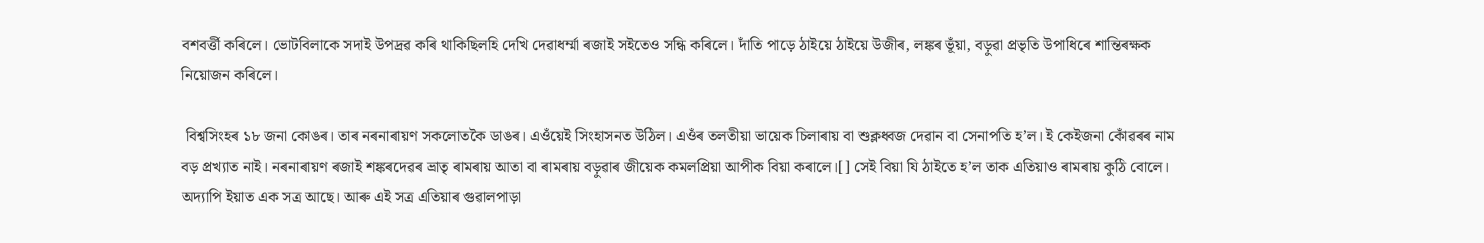বশবৰ্ত্তী কৰিলে। ভোটবিলাকে সদাই উপদ্ৰৱ কৰি থাকিছিলহি দেখি দেৱাধৰ্ম্মা ৰজাই সইতেও সন্ধি কৰিলে। দাঁতি পাড়ে ঠাইয়ে ঠাইয়ে উজীৰ, লঙ্কৰ ভূঁয়া, বড়ুৱা প্ৰভৃতি উপাধিৰে শান্তিৰক্ষক নিয়োজন কৰিলে।

 বিশ্বসিংহৰ ১৮ জনা কোঙৰ। তাৰ নৰনাৰায়ণ সকলোতকৈ ডাঙৰ। এওঁয়েই সিংহাসনত উঠিল। এওঁৰ তলতীয়া ভায়েক চিলাৰায় বা শুক্লধ্বজ দেৱান বা সেনাপতি হ’ল। ই কেইজনা কোঁৱৰৰ নাম বড় প্ৰখ্যাত নাই। নৰনাৰায়ণ ৰজাই শঙ্কৰদেৱৰ ভ্ৰাতৃ ৰামৰায় আতা বা ৰামৰায় বড়ুৱাৰ জীয়েক কমলপ্ৰিয়া আপীক বিয়া কৰালে।[] সেই বিয়া যি ঠাইতে হ’ল তাক এতিয়াও ৰামৰায় কুঠি বোলে। অদ্যাপি ইয়াত এক সত্ৰ আছে। আৰু এই সত্ৰ এতিয়াৰ গুৱালপাড়া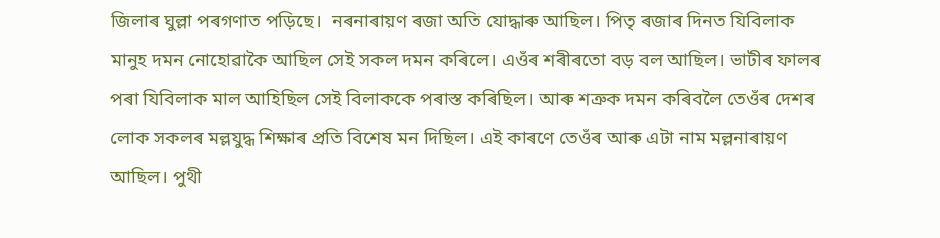জিলাৰ ঘুল্লা পৰগণাত পড়িছে।  নৰনাৰায়ণ ৰজা অতি যোদ্ধাৰু আছিল। পিতৃ ৰজাৰ দিনত যিবিলাক মানুহ দমন নোহোৱাকৈ আছিল সেই সকল দমন কৰিলে। এওঁৰ শৰীৰতো বড় বল আছিল। ভাটীৰ ফালৰ পৰা যিবিলাক মাল আহিছিল সেই বিলাককে পৰাস্ত কৰিছিল। আৰু শত্ৰুক দমন কৰিবলৈ তেওঁৰ দেশৰ লোক সকলৰ মল্লযুদ্ধ শিক্ষাৰ প্ৰতি বিশেষ মন দিছিল। এই কাৰণে তেওঁৰ আৰু এটা নাম মল্লনাৰায়ণ আছিল। পুথী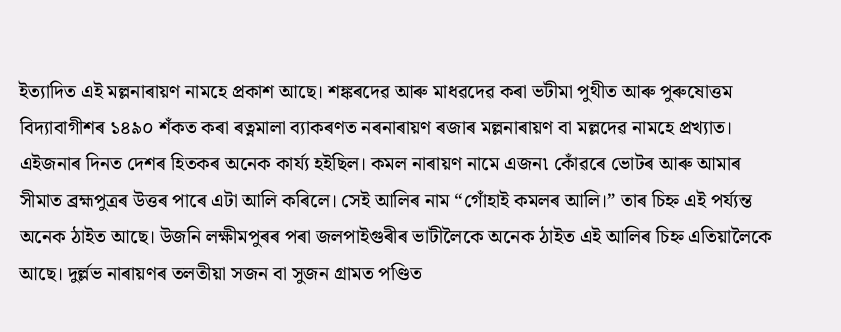ইত্যাদিত এই মল্লনাৰায়ণ নামহে প্ৰকাশ আছে। শঙ্কৰদেৱ আৰু মাধৱদেৱ কৰা ভটীমা পুথীত আৰু পুৰুষোত্তম বিদ্যাবাগীশৰ ১৪৯০ শঁকত কৰা ৰত্নমালা ব্যাকৰণত নৰনাৰায়ণ ৰজাৰ মল্লনাৰায়ণ বা মল্লদেৱ নামহে প্ৰখ্যাত। এইজনাৰ দিনত দেশৰ হিতকৰ অনেক কাৰ্য্য হইছিল। কমল নাৰায়ণ নামে এজন৷ কোঁৱৰে ভোটৰ আৰু আমাৰ সীমাত ব্ৰহ্মপুত্ৰৰ উত্তৰ পাৰে এটা আলি কৰিলে। সেই আলিৰ নাম “গোঁহাই কমলৰ আলি।” তাৰ চিহ্ন এই পৰ্য্যন্ত অনেক ঠাইত আছে। উজনি লক্ষীমপুৰৰ পৰা জলপাইগুৰীৰ ভাটীলৈকে অনেক ঠাইত এই আলিৰ চিহ্ন এতিয়ালৈকে আছে। দুৰ্ল্লভ নাৰায়ণৰ তলতীয়া সজন বা সুজন গ্ৰামত পণ্ডিত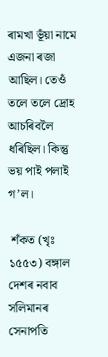ৰামখা ভূঁয়া নামে এজনা ৰজা আছিল। তেওঁ তলে তলে দ্ৰোহ আচৰিবলৈ ধৰিছিল। কিন্তু ভয় পাই পলাই গ’ল।

 শঁকত (খৃঃ ১৫৫৩) বঙ্গাল দেশৰ নবাব সলিমানৰ সেনাপতি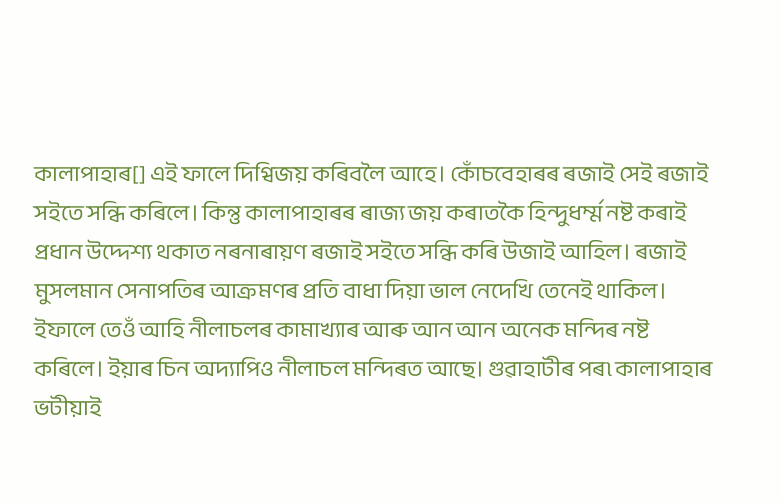কালাপাহাৰ[] এই ফালে দিগ্বিজয় কৰিবলৈ আহে। কোঁচবেহাৰৰ ৰজাই সেই ৰজাই সইতে সন্ধি কৰিলে। কিন্তু কালাপাহাৰৰ ৰাজ্য জয় কৰাতকৈ হিন্দুধৰ্ম্ম নষ্ট কৰাই প্ৰধান উদ্দেশ্য থকাত নৰনাৰায়ণ ৰজাই সইতে সন্ধি কৰি উজাই আহিল। ৰজাই মুসলমান সেনাপতিৰ আক্ৰমণৰ প্ৰতি বাধা দিয়া ভাল নেদেখি তেনেই থাকিল। ইফালে তেওঁ আহি নীলাচলৰ কামাখ্যাৰ আৰু আন আন অনেক মন্দিৰ নষ্ট কৰিলে। ইয়াৰ চিন অদ্যাপিও নীলাচল মন্দিৰত আছে। গুৱাহাটীৰ পৰ৷ কালাপাহাৰ ভটীয়াই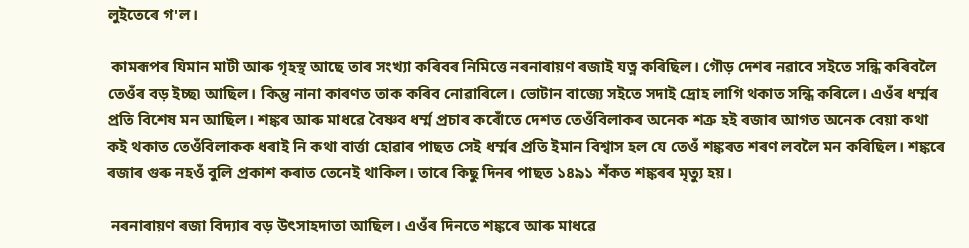লুইতেৰে গ'ল।

 কামৰূপৰ যিমান মাটী আৰু গৃহস্থ আছে তাৰ সংখ্যা কৰিবৰ নিমিত্তে নৰনাৰায়ণ ৰজাই যত্ন কৰিছিল। গৌড় দেশৰ নৱাবে সইতে সন্ধি কৰিবলৈ তেওঁৰ বড় ইচ্ছ৷ আছিল। কিন্তু নানা কাৰণত তাক কৰিব নোৱাৰিলে। ভোটান বাজ্যে সইতে সদাই দ্ৰোহ লাগি থকাত সন্ধি কৰিলে। এওঁৰ ধৰ্ম্মৰ প্ৰতি বিশেষ মন আছিল। শঙ্কৰ আৰু মাধৱে বৈষ্ণব ধৰ্ম্ম প্ৰচাৰ কৰোঁতে দেশত তেওঁবিলাকৰ অনেক শত্ৰু হই ৰজাৰ আগত অনেক বেয়া কথা কই থকাত তেওঁবিলাকক ধৰাই নি কথা বাৰ্ত্তা হোৱাৰ পাছত সেই ধৰ্ম্মৰ প্ৰতি ইমান বিশ্বাস হল যে তেওঁ শঙ্কৰত শৰণ লবলৈ মন কৰিছিল। শঙ্কৰে ৰজাৰ গুৰু নহওঁ বুলি প্ৰকাশ কৰাত তেনেই থাকিল। তাৰে কিছু দিনৰ পাছত ১৪৯১ শঁকত শঙ্কৰৰ মৃত্যু হয়।

 নৰনাৰায়ণ ৰজা বিদ্যাৰ বড় উৎসাহদাতা আছিল। এওঁৰ দিনতে শঙ্কৰে আৰু মাধৱে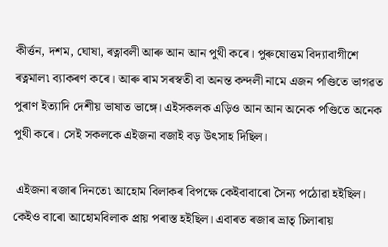কীৰ্ত্তন, দশম, ঘোষা, ৰত্নাবলী আৰু আন আন পুথী কৰে। পুৰুষোত্তম বিদ্যাবাগীশে ৰত্নমাল৷ ব্যাকৰণ কৰে। আৰু ৰাম সৰস্বতী বা অনন্ত কন্দলী নামে এজন পণ্ডিতে ভাগৱত পুৰাণ ইত্যাদি দেশীয় ভাষাত ভাঙ্গে। এইসকলক এড়িও আন আন অনেক পণ্ডিতে অনেক পুথী কৰে। সেই সকলকে এইজনা বজাই বড় উৎসাহ দিছিল।

 এইজনা ৰজাৰ দিনতে৷ আহোম বিলাকৰ বিপক্ষে কেইবাবাৰো সৈন্য পঠোৱা হইছিল। কেইও বাৰো আহোমবিলাক প্ৰায় পৰাস্ত হইছিল। এবাৰত ৰজাৰ ভ্ৰাতৃ চিলাৰায়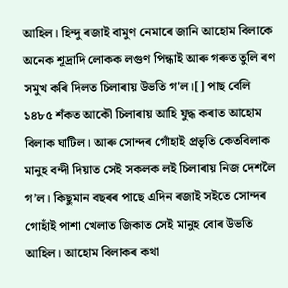আহিল। হিন্দু ৰজাই বামুণ নেমাৰে জানি আহোম বিলাকে অনেক শূদ্ৰাদি লোকক লগুণ পিন্ধাই আৰু গৰুত তুলি ৰণ সমুখ কৰি দিলত চিলাৰায় উভতি গ'ল।[] পাছ বেলি ১৪৮৫ শঁকত আকৌ চিলাৰায় আহি যুদ্ধ কৰাত আহোম বিলাক ঘাটিল। আৰু সোন্দৰ গোঁহাই প্ৰভৃতি কেতবিলাক মানুহ বন্দী দিয়াত সেই সকলক লই চিলাৰায় নিজ দেশলৈ গ’ল। কিছুমান বছৰৰ পাছে এদিন ৰজাই সইতে সোন্দৰ গোহাঁই পাশা খেলাত জিকাত সেই মানুহ বোৰ উভতি আহিল। আহোম বিলাকৰ কথা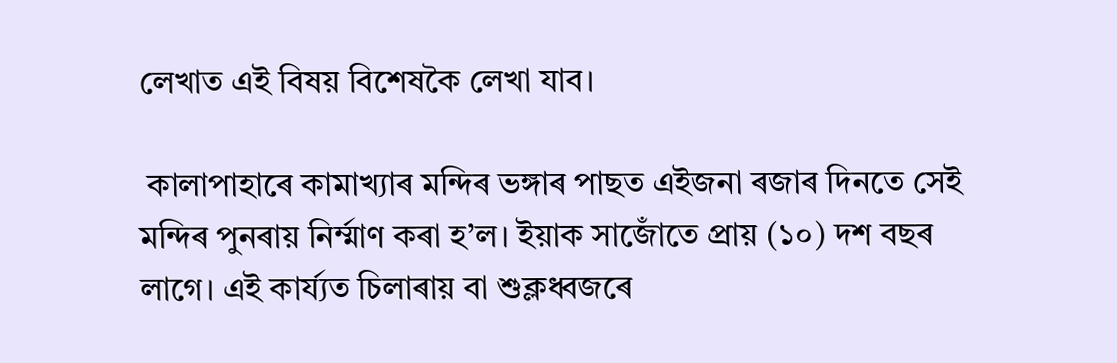লেখাত এই বিষয় বিশেষকৈ লেখা যাব।

 কালাপাহাৰে কামাখ্যাৰ মন্দিৰ ভঙ্গাৰ পাছত এইজনা ৰজাৰ দিনতে সেই মন্দিৰ পুনৰায় নিৰ্ম্মাণ কৰা হ’ল। ইয়াক সাজোঁতে প্ৰায় (১০) দশ বছৰ লাগে। এই কাৰ্য্যত চিলাৰায় বা শুক্লধ্বজৰে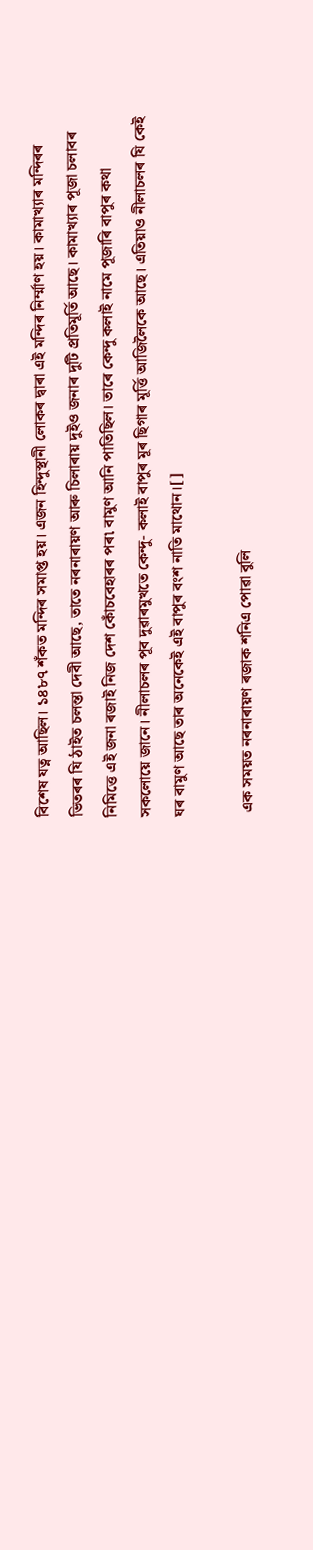বিশেষ যত্ন আছিল। ১৪৮৭ শঁকত মন্দিৰ সমাপ্ত হয়। এজন হিন্দুস্থানী লোকৰ দ্বাৰা এই মন্দিৰ নিৰ্ম্মাণ হয়। কামাখ্যাৰ মন্দিৰৰ ভিতৰৰ যি ঠাইত চলন্তা দেবী আছে, তাতে নৰনাৰায়ণ আৰু চিলাৰায় দুইও জনাৰ দুটি প্ৰতিমূৰ্তি আছে। কামাখ্যাৰ পূজা চলাবৰ নিমিত্তে এই জনা ৰজাই নিজ দেশ কোঁচবেহাৰৰ পৰ৷ বামুণ আনি পাতিছিল। তাৰে কেন্দু কলাই নামে পূজাৰি বাপুৰ কথা সকলোয়ে জানে। নীলাচলৰ পূব দুৱাৰমুখতে কেন্দু- কলাই বাপুৰ মূৰ ছিগাৰ মূৰ্ত্তি আজিলৈকে আছে। এতিয়াও নীলাচলৰ যি কেই ঘৰ বামুণ আছে তাৰ অনেকেই এই বাপুৰ বংশ নাতি মাথোন।[]

 এক সময়ত নৰনাৰায়ণ ৰজাক শনিএ পোৱা বুলি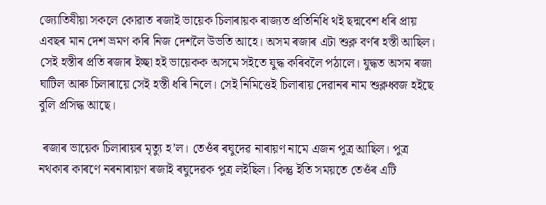জ্যোতিষীয়া সকলে কোৱাত ৰজাই ভায়েক চিলাৰায়ক ৰাজ্যত প্ৰতিনিধি থই ছদ্মবেশ ধৰি প্ৰায় এবছৰ মান দেশ ভ্ৰমণ কৰি নিজ দেশলৈ উভতি আহে। অসম ৰজাৰ এটা শুক্ল বৰ্ণৰ হস্তী আছিল। সেই হস্তীৰ প্ৰতি ৰজাৰ ইচ্ছা হই ভায়েকক অসমে সইতে যুদ্ধ কৰিবলৈ পঠালে। যুদ্ধত অসম ৰজা ঘাটিল আৰু চিলাৰায়ে সেই হস্তী ধৰি নিলে। সেই নিমিত্তেই চিলাৰায় দেৱানৰ নাম শুক্লধ্বজ হইছে বুলি প্ৰসিদ্ধ আছে।

 ৰজাৰ ভায়েক চিলাৰায়ৰ মৃত্যু হ’ল। তেওঁৰ ৰঘুদেৱ নাৰায়ণ নামে এজন পুত্ৰ আছিল। পুত্ৰ নথকাৰ কাৰণে নৰনাৰায়ণ ৰজাই ৰঘুদেৱক পুত্ৰ লইছিল। কিন্তু ইতি সময়তে তেওঁৰ এটি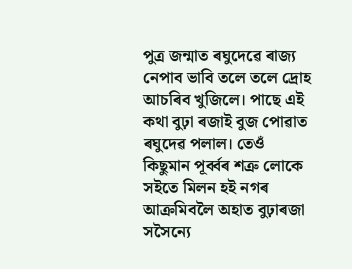পুত্ৰ জন্মাত ৰঘুদেৱে ৰাজ্য নেপাব ভাবি তলে তলে দ্ৰোহ আচৰিব খুজিলে। পাছে এই কথা বুঢ়া ৰজাই বুজ পোৱাত ৰঘুদেৱ পলাল। তেওঁ কিছুমান পূৰ্ব্বৰ শত্ৰু লোকে সইতে মিলন হই নগৰ আক্ৰমিবলৈ অহাত বুঢ়াৰজা সসৈন্যে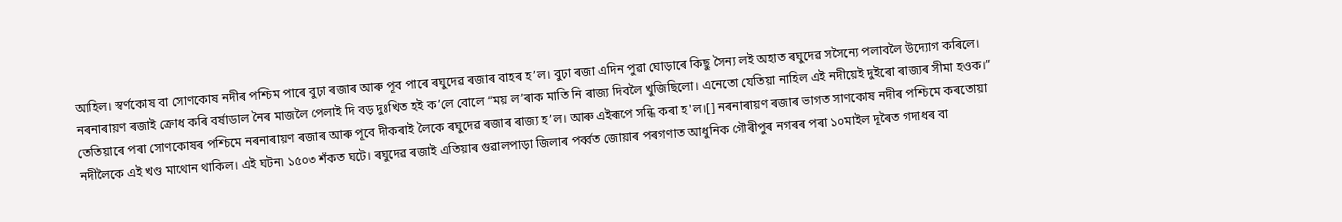আহিল। স্বৰ্ণকোষ বা সোণকোষ নদীৰ পশ্চিম পাৰে বুঢ়া ৰজাৰ আৰু পূব পাৰে ৰঘুদেৱ ৰজাৰ বাহৰ হ’ল। বুঢ়া ৰজা এদিন পুৱা ঘোড়াৰে কিছু সৈন্য লই অহাত ৰঘুদেৱ সসৈন্যে পলাবলৈ উদ্যোগ কৰিলে। নৰনাৰায়ণ ৰজাই ক্ৰোধ কৰি বৰ্ষাডাল নৈৰ মাজলৈ পেলাই দি বড় দুঃখিত হই ক’লে বোলে “ময় ল’ৰাক মাতি নি ৰাজ্য দিবলৈ খুজিছিলো। এনেতো যেতিয়া নাহিল এই নদীয়েই দুইৰো ৰাজ্যৰ সীমা হওক।” তেতিয়াৰে পৰা সোণকোষৰ পশ্চিমে নৰনাৰায়ণ ৰজাৰ আৰু পূবে দীকৰাই লৈকে ৰঘুদেৱ ৰজাৰ ৰাজ্য হ’ল। আৰু এইৰূপে সন্ধি কৰা হ'ল।[] নৰনাৰায়ণ ৰজাৰ ভাগত সাণকোষ নদীৰ পশ্চিমে কৰতোয়া নদীলৈকে এই খণ্ড মাথোন থাকিল। এই ঘটন৷ ১৫০৩ শঁকত ঘটে। ৰঘুদেৱ ৰজাই এতিয়াৰ গুৱালপাড়া জিলাৰ পৰ্ব্বত জোয়াৰ পৰগণাত আধুনিক গৌৰীপুৰ নগৰৰ পৰা ১০মাইল দূৰৈত গদাধৰ বা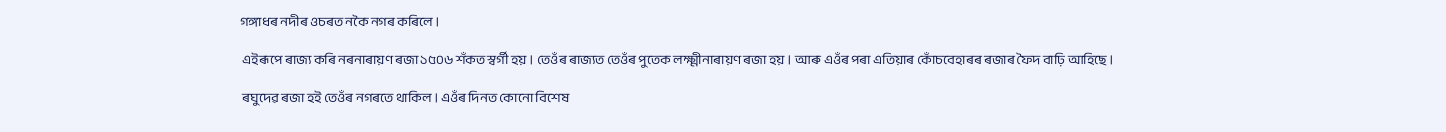গঙ্গাধৰ নদীৰ ওচৰত নকৈ নগৰ কৰিলে।

 এইৰূপে ৰাজ্য কৰি নৰনাৰায়ণ ৰজা ১৫০৬ শঁকত স্বৰ্গী হয়। তেওঁৰ ৰাজ্যত তেওঁৰ পুতেক লক্ষ্মীনাৰায়ণ ৰজা হয়। আৰু এওঁৰ পৰা এতিয়াৰ কোঁচবেহাৰৰ ৰজাৰ ফৈদ বাঢ়ি আহিছে।

 ৰঘুদেৱ ৰজা হই তেওঁৰ নগৰতে থাকিল। এওঁৰ দিনত কোনো বিশেষ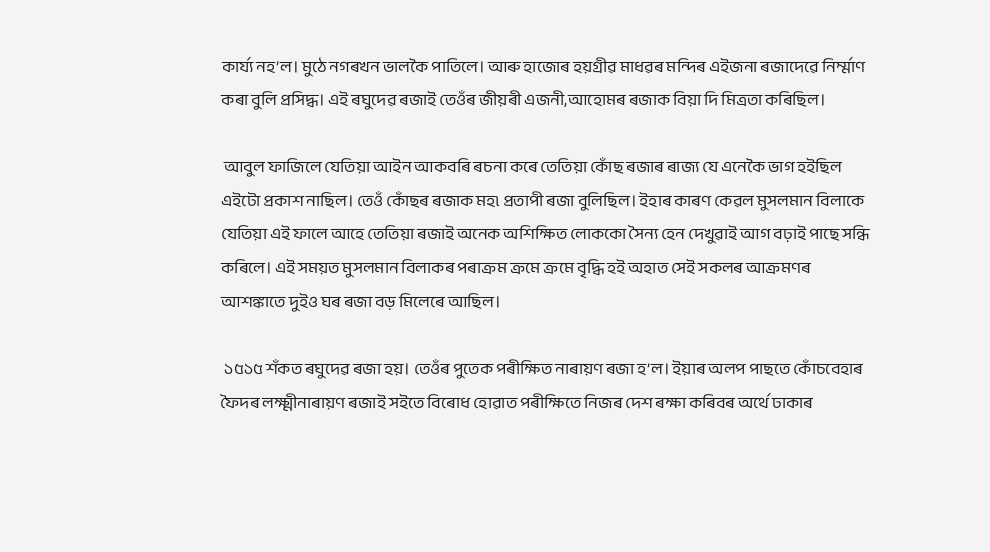কাৰ্য্য নহ’ল। মুঠে নগৰখন ভালকৈ পাতিলে। আৰু হাজোৰ হয়গ্ৰীৱ মাধৱৰ মন্দিৰ এইজনা ৰজাদেৱে নিৰ্ম্মাণ কৰা বুলি প্ৰসিদ্ধ। এই ৰঘুদেৱ ৰজাই তেওঁৰ জীয়ৰী এজনী,আহোমৰ ৰজাক বিয়া দি মিত্ৰতা কৰিছিল।

 আবুল ফাজিলে যেতিয়া আইন আকবৰি ৰচনা কৰে তেতিয়া কোঁছ ৰজাৰ ৰাজ্য যে এনেকৈ ভাগ হইছিল এইটো প্ৰকাশ নাছিল। তেওঁ কোঁছৰ ৰজাক মহ৷ প্ৰতাপী ৰজা বুলিছিল। ইহাৰ কাৰণ কেৱল মুসলমান বিলাকে যেতিয়া এই ফালে আহে তেতিয়া ৰজাই অনেক অশিক্ষিত লোককো সৈন্য হেন দেখুৱাই আগ বঢ়াই পাছে সন্ধি কৰিলে। এই সময়ত মুসলমান বিলাকৰ পৰাক্ৰম ক্ৰমে ক্ৰমে বৃদ্ধি হই অহাত সেই সকলৰ আক্ৰমণৰ আশঙ্কাতে দুইও ঘৰ ৰজা বড় মিলেৰে আছিল।

 ১৫১৫ শঁকত ৰঘুদেৱ ৰজা হয়। তেওঁৰ পুতেক পৰীক্ষিত নাৰায়ণ ৰজা হ’ল। ইয়াৰ অলপ পাছতে কোঁচবেহাৰ ফৈদৰ লক্ষ্মীনাৰায়ণ ৰজাই সইতে বিৰোধ হোৱাত পৰীক্ষিতে নিজৰ দেশ ৰক্ষা কৰিবৰ অৰ্থে ঢাকাৰ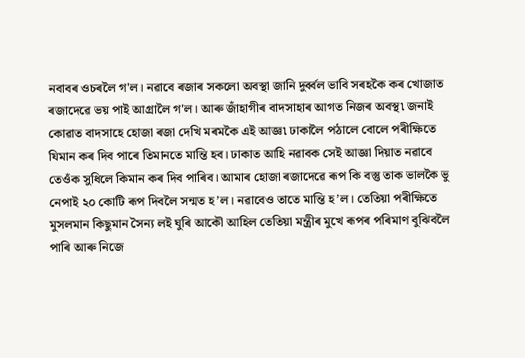নবাবৰ ওচৰলৈ গ'ল। নৱাবে ৰজাৰ সকলো অবস্থা জানি দুৰ্ব্বল ভাবি সৰহকৈ কৰ খোজাত ৰজাদেৱে ভয় পাই আগ্ৰালৈ গ'ল। আৰু জাঁহাগীৰ বাদসাহাৰ আগত নিজৰ অবস্থ৷ জনাই কোৱাত বাদসাহে হোজা ৰজা দেখি মৰমকৈ এই আজ্ঞ৷ ঢাকালৈ পঠালে বোলে পৰীক্ষিতে যিমান কৰ দিব পাৰে তিমানতে মান্তি হব। ঢাকাত আহি নৱাবক সেই আজ্ঞা দিয়াত নৱাবে তেওঁক সুধিলে কিমান কৰ দিব পাৰিব। আমাৰ হোজা ৰজাদেৱে ৰূপ কি বস্তু তাক ভালকৈ ভু নেপাই ২০ কোটি ৰূপ দিবলৈ সন্মত হ’ল। নৱাবেও তাতে মান্তি হ’ল। তেতিয়া পৰীক্ষিতে মুসলমান কিছুমান সৈন্য লই ঘুৰি আকৌ আহিল তেতিয়া মন্ত্ৰীৰ মুখে ৰূপৰ পৰিমাণ বুঝিবলৈ পাৰি আৰু নিজে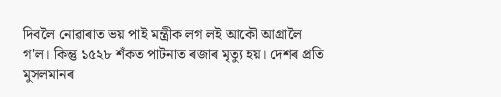দিবলৈ নোৱাৰাত ভয় পাই মন্ত্ৰীক লগ লই আকৌ আগ্ৰালৈ গ'ল। কিন্তু ১৫২৮ শঁকত পাটনাত ৰজাৰ মৃত্যু হয়। দেশৰ প্ৰতি মুসলমানৰ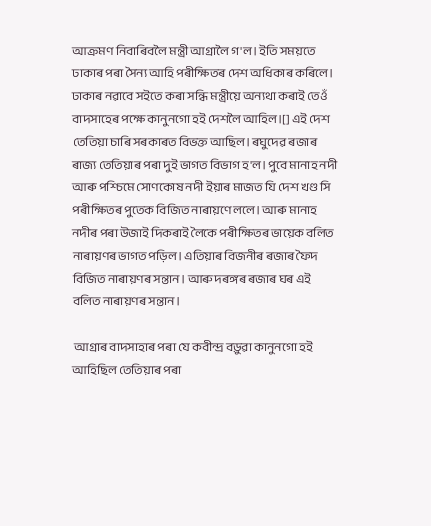আক্ৰমণ নিবাৰিবলৈ মন্ত্ৰী আগ্ৰালৈ গ'ল। ইতি সময়তে ঢাকাৰ পৰা সৈন্য আহি পৰীক্ষিতৰ দেশ অধিকাৰ কৰিলে। ঢাকাৰ নৱাবে সইতে কৰা সন্ধি মন্ত্ৰীয়ে অন্যথা কৰাই তেওঁ বাদসাহেৰ পক্ষে কানুনগো হই দেশলৈ আহিল।[] এই দেশ তেতিয়া চাৰি সৰকাৰত বিভক্ত আছিল। ৰঘুদেৱ ৰজাৰ ৰাজ্য তেতিয়াৰ পৰা দুই ভাগত বিভাগ হ'ল। পুবে মানাহ নদী আৰু পশ্চিমে সোণকোষ নদী ইয়াৰ মাজত যি দেশ খণ্ড সি পৰীক্ষিতৰ পুতেক বিজিত নাৰায়ণে ললে। আৰু মানাহ নদীৰ পৰা উজাই দিকৰাই লৈকে পৰীক্ষিতৰ ভায়েক বলিত নাৰায়ণৰ ভাগত পড়িল। এতিয়াৰ বিজনীৰ ৰজাৰ ফৈদ বিজিত নাৰায়ণৰ সন্তান। আৰু দৰঙ্গৰ ৰজাৰ ঘৰ এই বলিত নাৰায়ণৰ সন্তান।

 আগ্ৰাৰ বাদসাহাৰ পৰা যে কবীন্দ্ৰ বড়ুৱা কানুনগো হই আহিছিল তেতিয়াৰ পৰা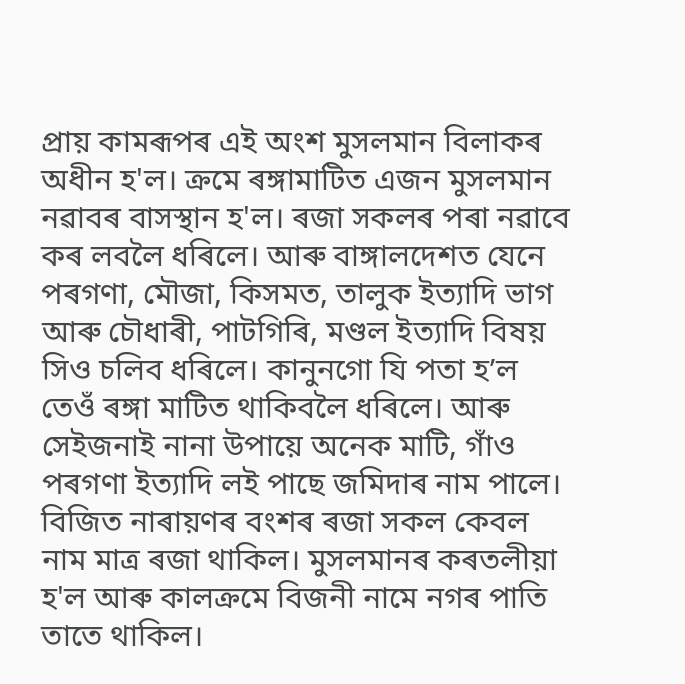প্ৰায় কামৰূপৰ এই অংশ মুসলমান বিলাকৰ অধীন হ'ল। ক্ৰমে ৰঙ্গামাটিত এজন মুসলমান নৱাবৰ বাসস্থান হ'ল। ৰজা সকলৰ পৰা নৱাবে কৰ লবলৈ ধৰিলে। আৰু বাঙ্গালদেশত যেনে পৰগণা, মৌজা, কিসমত, তালুক ইত্যাদি ভাগ আৰু চৌধাৰী, পাটগিৰি, মণ্ডল ইত্যাদি বিষয় সিও চলিব ধৰিলে। কানুনগো যি পতা হ’ল তেওঁ ৰঙ্গা মাটিত থাকিবলৈ ধৰিলে। আৰু সেইজনাই নানা উপায়ে অনেক মাটি, গাঁও পৰগণা ইত্যাদি লই পাছে জমিদাৰ নাম পালে। বিজিত নাৰায়ণৰ বংশৰ ৰজা সকল কেবল নাম মাত্ৰ ৰজা থাকিল। মুসলমানৰ কৰতলীয়া হ'ল আৰু কালক্ৰমে বিজনী নামে নগৰ পাতি তাতে থাকিল।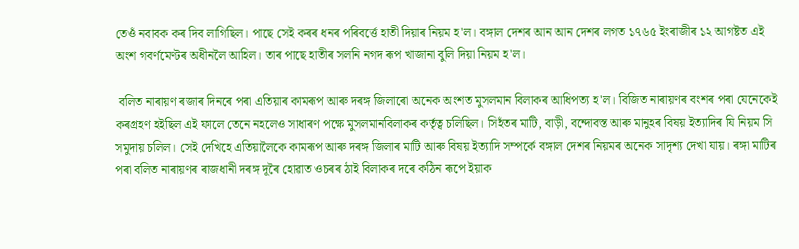তেওঁ নবাবক কৰ দিব লাগিছিল। পাছে সেই কৰৰ ধনৰ পৰিবৰ্ত্তে হাতী দিয়াৰ নিয়ম হ'ল। বঙ্গাল দেশৰ আন আন দেশৰ লগত ১৭৬৫ ইংৰাজীৰ ১২ আগষ্টত এই অংশ গবৰ্ণমেণ্টৰ অধীনলৈ আহিল। তাৰ পাছে হাতীৰ সলনি নগদ ৰূপ খাজানা বুলি দিয়া নিয়ম হ'ল।

 বলিত নাৰায়ণ ৰজাৰ দিনৰে পৰা এতিয়াৰ কামৰূপ আৰু দৰঙ্গ জিলাৰো অনেক অংশত মুসলমান বিলাকৰ আধিপত্য হ'ল। বিজিত নাৰায়ণৰ বংশৰ পৰা যেনেকেই কৰগ্ৰহণ হইছিল এই ফালে তেনে নহলেও সাধাৰণ পক্ষে মুসলমানবিলাকৰ কৰ্তৃত্ব চলিছিল। সিহঁতৰ মাটি, বাড়ী, বন্দোবস্ত আৰু মানুহৰ বিষয় ইত্যাদিৰ যি নিয়ম সি সমুদায় চলিল। সেই দেখিহে এতিয়ালৈকে কামৰূপ আৰু দৰঙ্গ জিলাৰ মাটি আৰু বিষয় ইত্যাদি সম্পৰ্কে বঙ্গাল দেশৰ নিয়মৰ অনেক সাদৃশ্য দেখা যায়। ৰঙ্গা মাটিৰ পৰা বলিত নাৰায়ণৰ ৰাজধানী দৰঙ্গ দূৰৈ হোৱাত ওচৰৰ ঠাই বিলাকৰ দৰে কঠিন ৰূপে ইয়াক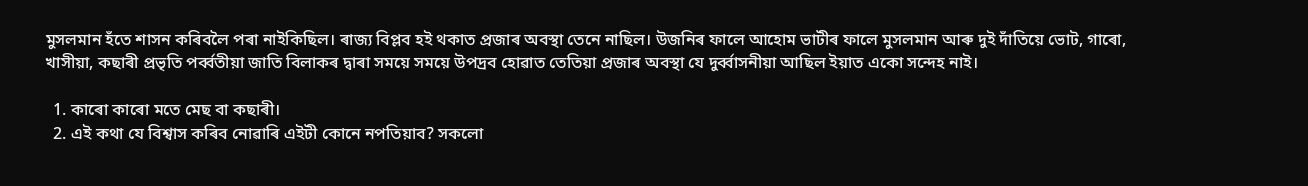মুসলমান হঁতে শাসন কৰিবলৈ পৰা নাইকিছিল। ৰাজ্য বিপ্লব হই থকাত প্ৰজাৰ অবস্থা তেনে নাছিল। উজনিৰ ফালে আহোম ভাটীৰ ফালে মুসলমান আৰু দুই দাঁতিয়ে ভোট, গাৰো, খাসীয়া, কছাৰী প্ৰভৃতি পৰ্ব্বতীয়া জাতি বিলাকৰ দ্বাৰা সময়ে সময়ে উপদ্ৰব হোৱাত তেতিয়া প্ৰজাৰ অবস্থা যে দুৰ্ব্বাসনীয়া আছিল ইয়াত একো সন্দেহ নাই।

  1. কাৰো কাৰো মতে মেছ বা কছাৰী।
  2. এই কথা যে বিশ্বাস কৰিব নোৱাৰি এইটী কোনে নপতিয়াব? সকলো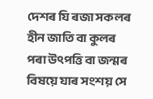দেশৰ যি ৰজা সকলৰ হীন জাতি বা কুলৰ পৰা উৎপত্তি বা জন্মৰ বিষয়ে যাৰ সংশয় সে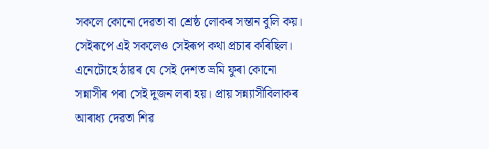সকলে কোনো দেৱতা বা শ্ৰেষ্ঠ লোকৰ সন্তান বুলি কয়। সেইৰূপে এই সকলেও সেইৰূপ কথা প্ৰচাৰ কৰিছিল। এনেটোহে ঠাৱৰ যে সেই দেশত ভ্ৰমি ফুৰা কোনো সন্নাসীৰ পৰা সেই দুজন লৰা হয়। প্ৰায় সন্ন্যাসীবিলাকৰ আৰাধ্য দেৱতা শিৱ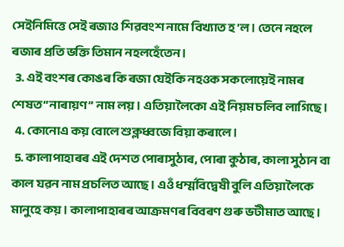সেইনিমিত্তে সেই ৰজাও শিৱবংশ নামে বিখ্যাত হ’ল। তেনে নহলে ৰজাৰ প্ৰতি ভক্তি তিমান নহলহেঁতেন।
  3. এই বংশৰ কোঙৰ কি ৰজা যেইকি নহওক সকলোয়েই নামৰ শেষত “নাৰায়ণ” নাম লয়। এতিয়ালৈকো এই নিয়ম চলিব লাগিছে।
  4. কোনোএ কয় বোলে শুক্লধ্বজে বিয়া কৰালে।
  5. কালাপাহাৰৰ এই দেশত পোৰাসুঠাৰ, পোৰা কুঠাৰ, কালা সুঠান বা কাল যৱন নাম প্ৰচলিত আছে। এওঁ ধৰ্ম্মবিদ্বেষী বুলি এতিয়ালৈকে মানুহে কয়। কালাপাহাৰৰ আক্ৰমণৰ বিবৰণ গুৰু ভটীমাত আছে।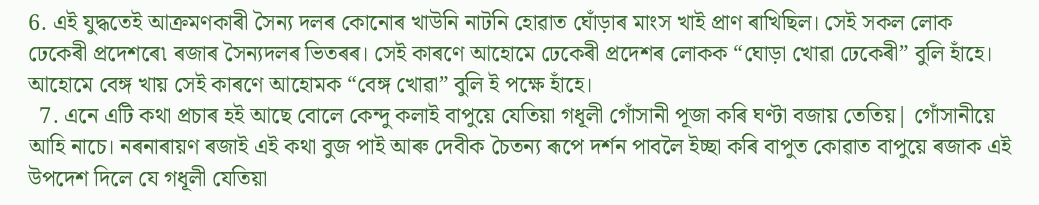6. এই যুদ্ধতেই আক্ৰমণকাৰী সৈন্য দলৰ কোনোৰ খাউনি নাটনি হোৱাত ঘোঁড়াৰ মাংস খাই প্ৰাণ ৰাখিছিল। সেই সকল লোক ঢেকেৰী প্ৰদেশৰে৷ ৰজাৰ সৈন্যদলৰ ভিতৰৰ। সেই কাৰণে আহোমে ঢেকেৰী প্ৰদেশৰ লোকক “ঘোড়া খোৱা ঢেকেৰী” বুলি হাঁহে। আহোমে বেঙ্গ খায় সেই কাৰণে আহোমক “বেঙ্গ খোৱা” বুলি ই পক্ষে হাঁহে।
  7. এনে এটি কথা প্ৰচাৰ হই আছে বোলে কেন্দু কলাই বাপুয়ে যেতিয়া গধূলী গোঁসানী পূজা কৰি ঘণ্টা বজায় তেতিয়| গোঁসানীয়ে আহি নাচে। নৰনাৰায়ণ ৰজাই এই কথা বুজ পাই আৰু দেবীক চৈতন্য ৰূপে দৰ্শন পাবলৈ ইচ্ছা কৰি বাপুত কোৱাত বাপুয়ে ৰজাক এই উপদেশ দিলে যে গধূলী যেতিয়া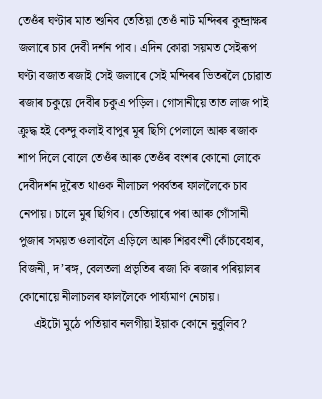তেওঁৰ ঘণ্টাৰ মাত শুনিব তেতিয়া তেওঁ নাট মন্দিৰৰ কুন্দ্ৰাক্ষৰ জলাৰে চাব দেবী দৰ্শন পাব। এদিন কোৱা সয়মত সেইৰূপ ঘণ্টা বজাত ৰজাই সেই জলাৰে সেই মন্দিৰৰ ভিতৰলৈ চোৱাত ৰজাৰ চকুয়ে দেবীৰ চকুএ পড়িল। গোসানীয়ে তাত লাজ পাই ক্ৰুদ্ধ হই কেন্দু কলাই বাপুৰ মূৰ ছিগি পেলালে আৰু ৰজাক শাপ দিলে বোলে তেওঁৰ আৰু তেওঁৰ বংশৰ কোনো লোকে দেবীদৰ্শন দূৰৈত থাওক নীলাচল পৰ্ব্বতৰ ফাললৈকে চাব নেপায়। চালে মুৰ ছিগিব। তেতিয়াৰে পৰা আৰু গোঁসানী পুজাৰ সময়ত ওলাবলৈ এড়িলে আৰু শিৱবংশী কোঁচবেহাৰ, বিজনী, দ’ৰঙ্গ, বেলতলা প্ৰভৃতিৰ ৰজা কি ৰজাৰ পৰিয়ালৰ কোনোয়ে নীলাচলৰ ফাললৈকে পাৰ্য্যমাণ নেচায়।
     এইটো মুঠে পতিয়াব নলগীয়া ইয়াক কোনে নুবুলিব?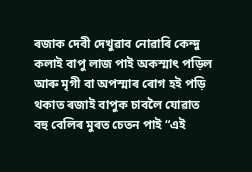ৰজাক দেবী দেখুৱাব নোৱাৰি কেন্দু কলাই বাপু লাজ পাই অকস্মাৎ পড়িল আৰু মৃগী বা অপস্মাৰ ৰোগ হই পড়ি থকাত ৰজাই বাপুক চাবলৈ যোৱাত বহু বেলিৰ মুৰত চেতন পাই “এই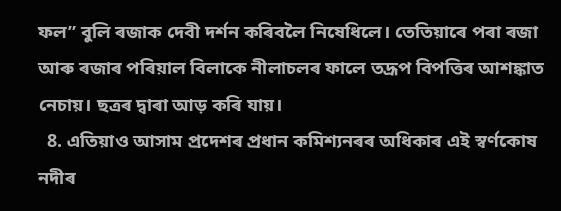ফল” বুলি ৰজাক দেবী দৰ্শন কৰিবলৈ নিষেধিলে। তেতিয়াৰে পৰা ৰজা আৰু ৰজাৰ পৰিয়াল বিলাকে নীলাচলৰ ফালে তদ্ৰূপ বিপত্তিৰ আশঙ্কাত নেচায়। ছত্ৰৰ দ্বাৰা আড় কৰি যায়।
  8. এতিয়াও আসাম প্ৰদেশৰ প্ৰধান কমিশ্যনৰৰ অধিকাৰ এই স্বৰ্ণকোষ নদীৰ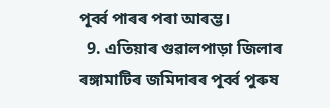পূৰ্ব্ব পাৰৰ পৰা আৰম্ভ।
  9. এতিয়াৰ গুৱালপাড়া জিলাৰ ৰঙ্গামাটিৰ জমিদাৰৰ পূৰ্ব্ব পুৰুষ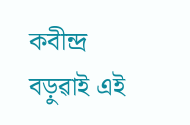কবীন্দ্ৰ বড়ুৱাই এই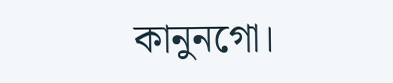কানুনগো।